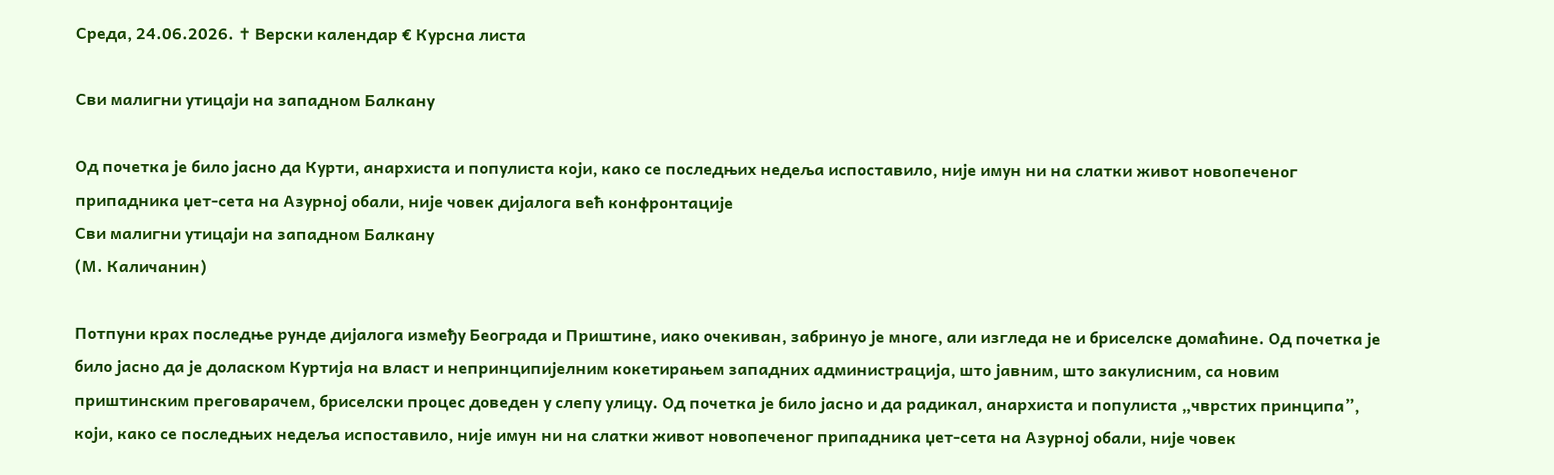Среда, 24.06.2026. ✝ Верски календар € Курсна листа

Сви малигни утицаји на западном Балкану

Од почетка је било јасно да Курти, анархиста и популиста који, како се последњих недеља испоставило, није имун ни на слатки живот новопеченог припадника џет-сета на Азурној обали, није човек дијалога већ конфронтације
Сви малигни утицаји на западном Балкану
(М. Каличанин)

Потпуни крах последње рунде дијалога између Београда и Приштине, иако очекиван, забринуо је многе, али изгледа не и бриселске домаћине. Од почетка је било јасно да је доласком Куртија на власт и непринципијелним кокетирањем западних администрација, што јавним, што закулисним, са новим приштинским преговарачем, бриселски процес доведен у слепу улицу. Од почетка је било јасно и да радикал, анархиста и популиста „чврстих принципа”, који, како се последњих недеља испоставило, није имун ни на слатки живот новопеченог припадника џет-сета на Азурној обали, није човек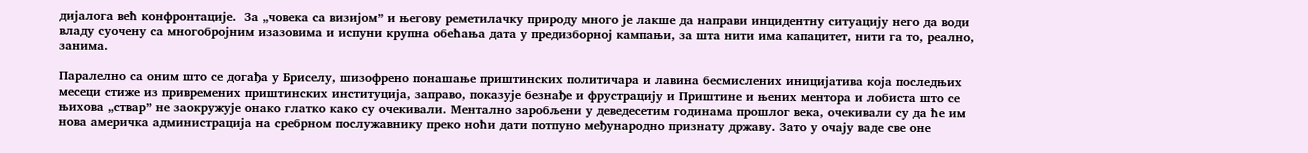дијалога већ конфронтације.  За „човека са визијом” и његову реметилачку природу много је лакше да направи инцидентну ситуацију него да води владу суочену са многобројним изазовима и испуни крупна обећања дата у предизборној кампањи, за шта нити има капацитет, нити га то, реално, занима.

Паралелно са оним што се догађа у Бриселу, шизофрено понашање приштинских политичара и лавина бесмислених иницијатива која последњих месеци стиже из привремених приштинских институција, заправо, показује безнађе и фрустрацију и Приштине и њених ментора и лобиста што се њихова „ствар” не заокружује онако глатко како су очекивали. Ментално заробљени у деведесетим годинама прошлог века, очекивали су да ће им нова америчка администрација на сребрном послужавнику преко ноћи дати потпуно међународно признату државу. Зато у очају ваде све оне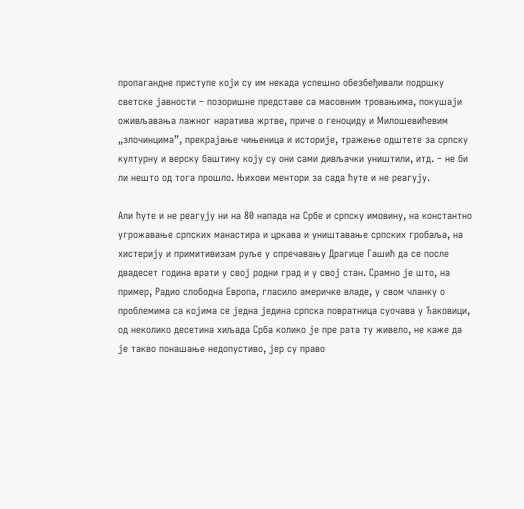пропагандне приступе који су им некада успешно обезбеђивали подршку светске јавности – позоришне представе са масовним тровањима, покушаји оживљавања лажног наратива жртве, приче о геноциду и Милошевићевим „злочинцима”, прекрајање чињеница и историје, тражење одштете за српску културну и верску баштину коју су они сами дивљачки уништили, итд. – не би ли нешто од тога прошло. Њихови ментори за сада ћуте и не реагују.

Али ћуте и не реагују ни на 80 напада на Србе и српску имовину, на константно угрожавање српских манастира и цркава и уништавање српских гробаља, на хистерију и примитивизам руље у спречавању Драгице Гашић да се после двадесет година врати у свој родни град и у свој стан. Срамно је што, на пример, Радио слободна Европа, гласило америчке владе, у свом чланку о проблемима са којима се једна једина српска повратница суочава у Ђаковици, од неколико десетина хиљада Срба колико је пре рата ту живело, не каже да је такво понашање недопустиво, јер су право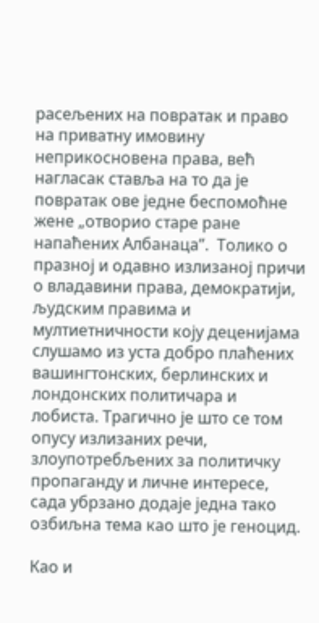расељених на повратак и право на приватну имовину неприкосновена права, већ нагласак ставља на то да је повратак ове једне беспомоћне жене „отворио старе ране напаћених Албанаца”.  Толико о празној и одавно излизаној причи о владавини права, демократији, људским правима и мултиетничности коју деценијама слушамо из уста добро плаћених вашингтонских, берлинских и лондонских политичара и лобиста. Трагично је што се том опусу излизаних речи, злоупотребљених за политичку пропаганду и личне интересе, сада убрзано додаје једна тако озбиљна тема као што је геноцид.

Као и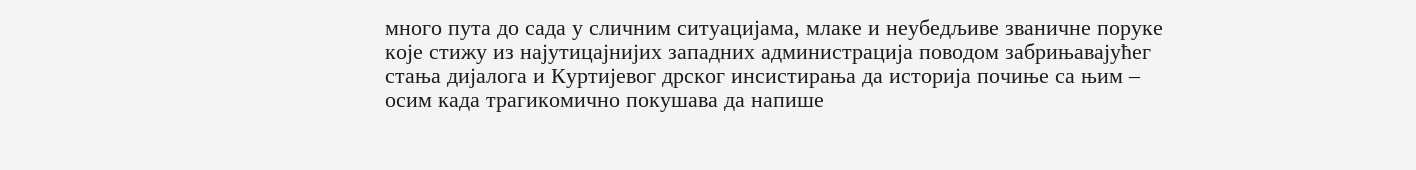много пута до сада у сличним ситуацијама, млаке и неубедљиве званичне поруке које стижу из најутицајнијих западних администрација поводом забрињавајућег стања дијалога и Куртијевог дрског инсистирања да историја почиње са њим – осим када трагикомично покушава да напише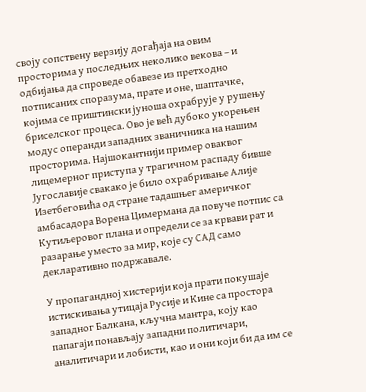своју сопствену верзију догађаја на овим просторима у последњих неколико векова – и одбијања да спроведе обавезе из претходно потписаних споразума, прате и оне, шаптачке, којима се приштински јуноша охрабрује у рушењу бриселског процеса. Ово је већ дубоко укорењен модус операнди западних званичника на нашим просторима. Најшокантнији пример оваквог лицемерног приступа у трагичном распаду бивше Југославије свакако је било охрабривање Алије Изетбеговића од стране тадашњег америчког амбасадора Ворена Цимермана да повуче потпис са Кутиљеровог плана и определи се за крвави рат и разарање уместо за мир, које су САД само декларативно подржавале.

У пропагандној хистерији која прати покушаје истискивања утицаја Русије и Кине са простора западног Балкана, кључна мантра, коју као папагаји понављају западни политичари, аналитичари и лобисти, као и они који би да им се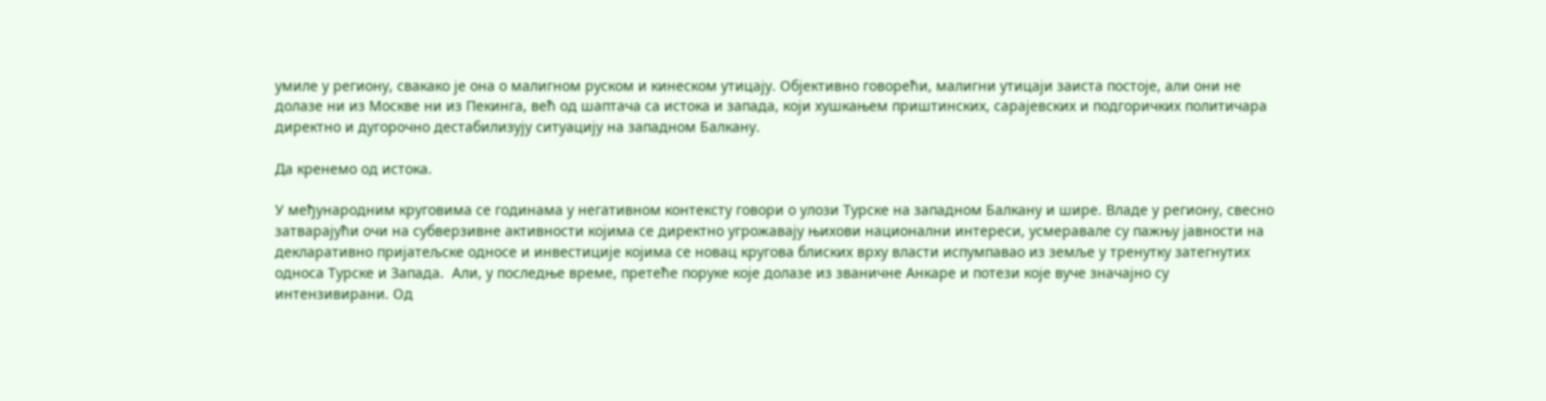умиле у региону, свакако је она о малигном руском и кинеском утицају. Објективно говорећи, малигни утицаји заиста постоје, али они не долазе ни из Москве ни из Пекинга, већ од шаптача са истока и запада, који хушкањем приштинских, сарајевских и подгоричких политичара директно и дугорочно дестабилизују ситуацију на западном Балкану.

Да кренемо од истока.

У међународним круговима се годинама у негативном контексту говори о улози Турске на западном Балкану и шире. Владе у региону, свесно затварајући очи на субверзивне активности којима се директно угрожавају њихови национални интереси, усмеравале су пажњу јавности на декларативно пријатељске односе и инвестиције којима се новац кругова блиских врху власти испумпавао из земље у тренутку затегнутих односа Турске и Запада.  Али, у последње време, претеће поруке које долазе из званичне Анкаре и потези које вуче значајно су интензивирани. Од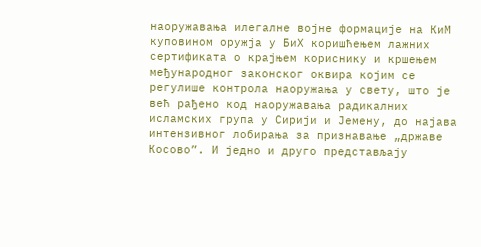наоружавања илегалне војне формације на КиМ куповином оружја у БиХ коришћењем лажних сертификата о крајњем кориснику и кршењем међународног законског оквира којим се регулише контрола наоружања у свету, што је већ рађено код наоружавања радикалних исламских група у Сирији и Јемену, до најава интензивног лобирања за признавање „државе Косово”. И једно и друго представљају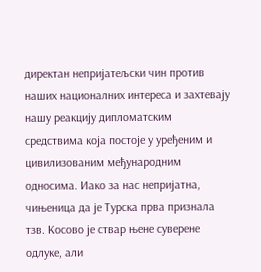директан непријатељски чин против наших националних интереса и захтевају нашу реакцију дипломатским средствима која постоје у уређеним и цивилизованим међународним односима. Иако за нас непријатна, чињеница да је Турска прва признала тзв. Косово је ствар њене суверене одлуке, али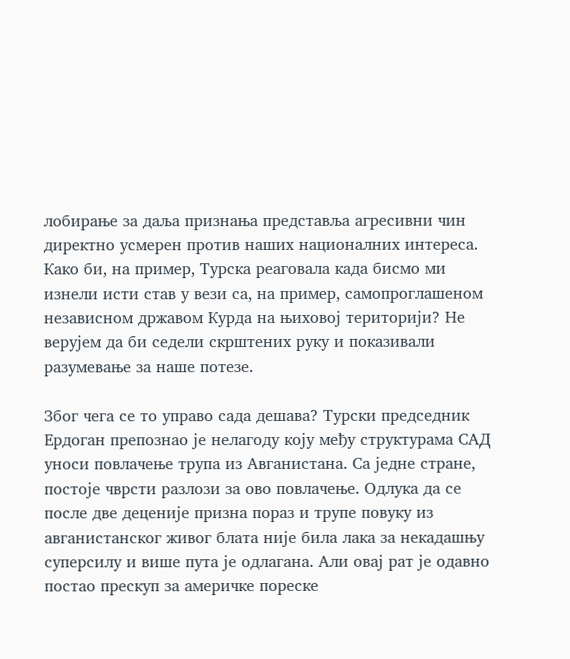лобирање за даља признања представља агресивни чин директно усмерен против наших националних интереса. Како би, на пример, Турска реаговала када бисмо ми изнели исти став у вези са, на пример, самопроглашеном независном државом Курда на њиховој територији? Не верујем да би седели скрштених руку и показивали разумевање за наше потезе.

Због чега се то управо сада дешава? Турски председник Ердоган препознао је нелагоду коју међу структурама САД уноси повлачење трупа из Авганистана. Са једне стране, постоје чврсти разлози за ово повлачење. Одлука да се после две деценије призна пораз и трупе повуку из авганистанског живог блата није била лака за некадашњу суперсилу и више пута је одлагана. Али овај рат је одавно постао прескуп за америчке пореске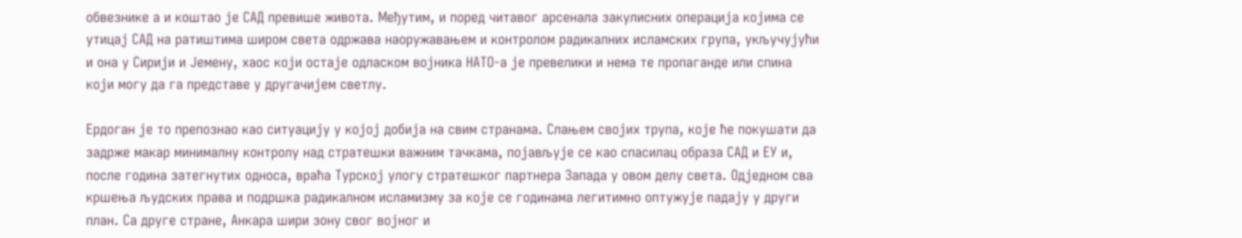обвезнике а и коштао је САД превише живота. Међутим, и поред читавог арсенала закулисних операција којима се утицај САД на ратиштима широм света одржава наоружавањем и контролом радикалних исламских група, укључујући и она у Сирији и Јемену, хаос који остаје одласком војника НАТО-а је превелики и нема те пропаганде или спина који могу да га представе у другачијем светлу.

Ердоган је то препознао као ситуацију у којој добија на свим странама. Слањем својих трупа, које ће покушати да задрже макар минималну контролу над стратешки важним тачкама, појављује се као спасилац образа САД и ЕУ и, после година затегнутих односа, враћа Турској улогу стратешког партнера Запада у овом делу света. Одједном сва кршења људских права и подршка радикалном исламизму за које се годинама легитимно оптужује падају у други план. Са друге стране, Анкара шири зону свог војног и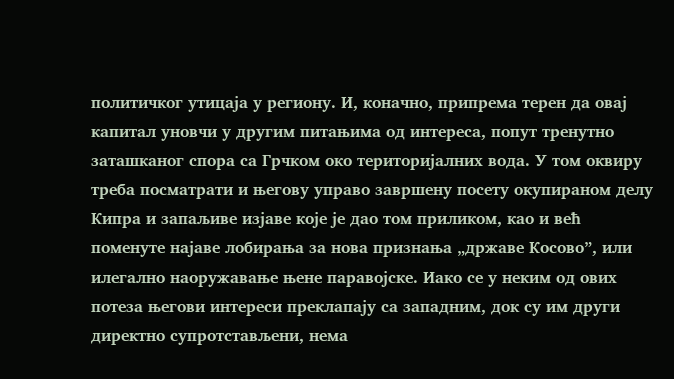политичког утицаја у региону. И, коначно, припрема терен да овај капитал уновчи у другим питањима од интереса, попут тренутно заташканог спора са Грчком око територијалних вода. У том оквиру треба посматрати и његову управо завршену посету окупираном делу Кипра и запаљиве изјаве које је дао том приликом, као и већ поменуте најаве лобирања за нова признања „државе Косово”, или илегално наоружавање њене паравојске. Иако се у неким од ових потеза његови интереси преклапају са западним, док су им други директно супротстављени, нема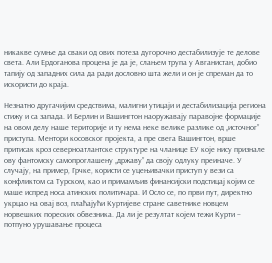никакве сумње да сваки од ових потеза дугорочно дестабилизује те делове света. Али Ердоганова процена је да је, слањем трупа у Авганистан, добио тапију од западних сила да ради дословно шта жели и он је спреман да то искористи до краја.

Незнатно другачијим средствима, малигни утицаји и дестабилизација региона стижу и са запада. И Берлин и Вашингтон наоружавају паравојне формације на овом делу наше територије и ту нема неке велике разлике од „источног” приступа. Ментори косовског пројекта, а пре свега Вашингтон, врше притисак кроз северноатлантске структуре на чланице ЕУ које нису признале ову фантомску самопроглашену „државу” да своју одлуку преиначе. У случају, на пример, Грчке, користи се уцењивачки приступ у вези са конфликтом са Турском, као и примамљив финансијски подстицај којим се маше испред носа атинских политичара. И Осло се, по први пут, директно укрцао на овај воз, плаћајући Куртијеве стране саветнике новцем норвешких пореских обвезника. Да ли је резултат којем тежи Курти – потпуно урушавање процеса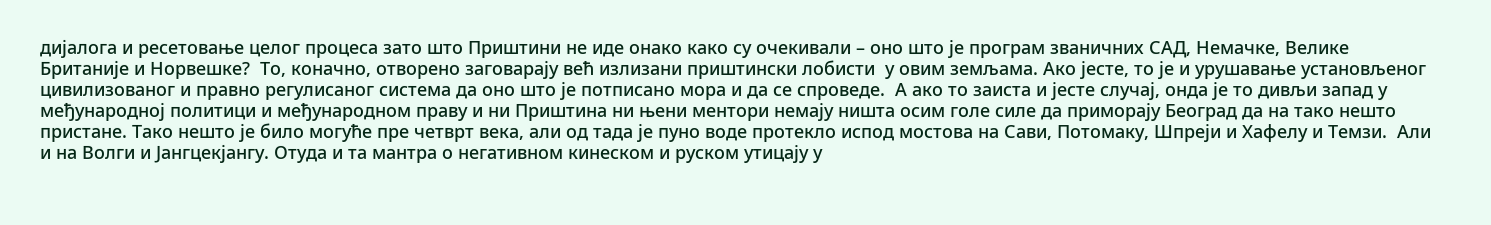дијалога и ресетовање целог процеса зато што Приштини не иде онако како су очекивали – оно што је програм званичних САД, Немачке, Велике Британије и Норвешке?  То, коначно, отворено заговарају већ излизани приштински лобисти  у овим земљама. Ако јесте, то је и урушавање установљеног цивилизованог и правно регулисаног система да оно што је потписано мора и да се спроведе.  А ако то заиста и јесте случај, онда је то дивљи запад у међународној политици и међународном праву и ни Приштина ни њени ментори немају ништа осим голе силе да приморају Београд да на тако нешто пристане. Тако нешто је било могуће пре четврт века, али од тада је пуно воде протекло испод мостова на Сави, Потомаку, Шпреји и Хафелу и Темзи.  Али  и на Волги и Јангцекјангу. Отуда и та мантра о негативном кинеском и руском утицају у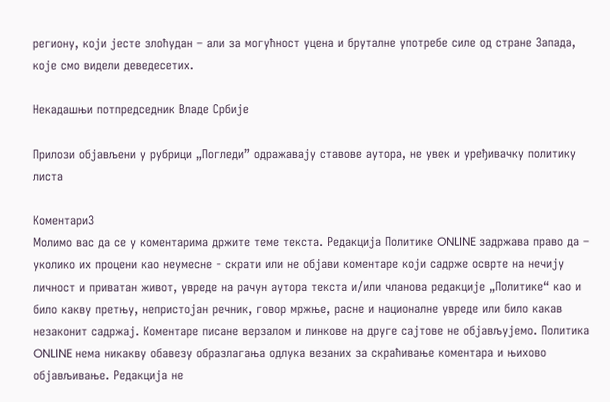региону, који јесте злоћудан – али за могућност уцена и бруталне употребе силе од стране Запада, које смо видели деведесетих.

Некадашњи потпредседник Владе Србије

Прилози објављени у рубрици „Погледи” одражавају ставове аутора, не увек и уређивачку политику листa

Коментари3
Молимо вас да се у коментарима држите теме текста. Редакција Политике ONLINE задржава право да – уколико их процени као неумесне - скрати или не објави коментаре који садрже осврте на нечију личност и приватан живот, увреде на рачун аутора текста и/или чланова редакције „Политике“ као и било какву претњу, непристојан речник, говор мржње, расне и националне увреде или било какав незаконит садржај. Коментаре писане верзалом и линкове на друге сајтове не објављујемо. Политика ONLINE нема никакву обавезу образлагања одлука везаних за скраћивање коментара и њихово објављивање. Редакција не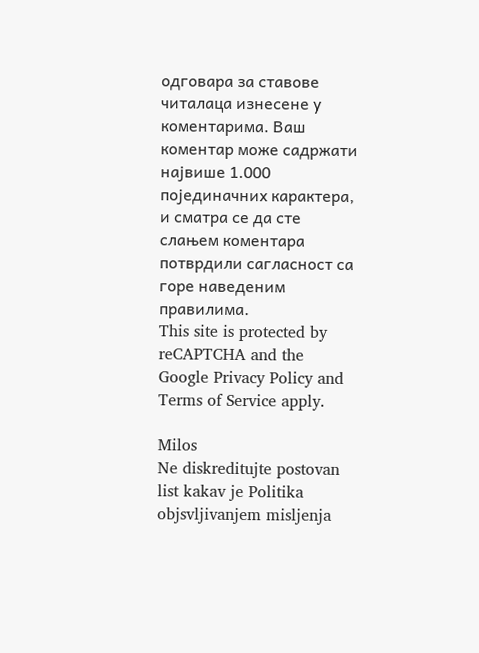одговара за ставове читалаца изнесене у коментарима. Ваш коментар може садржати највише 1.000 појединачних карактера, и сматра се да сте слањем коментара потврдили сагласност са горе наведеним правилима.
This site is protected by reCAPTCHA and the Google Privacy Policy and Terms of Service apply.

Milos
Ne diskreditujte postovan list kakav je Politika objsvljivanjem misljenja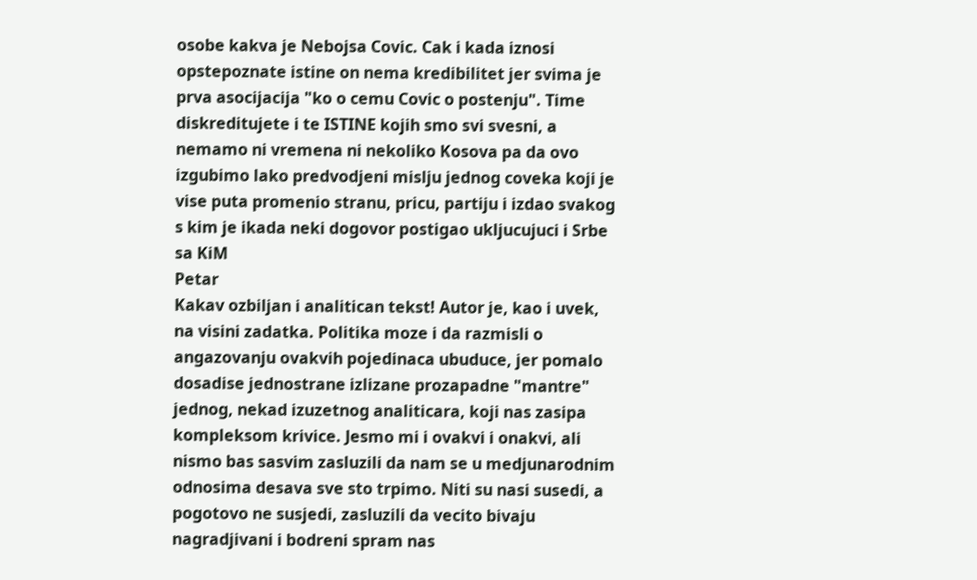osobe kakva je Nebojsa Covic. Cak i kada iznosi opstepoznate istine on nema kredibilitet jer svima je prva asocijacija "ko o cemu Covic o postenju". Time diskreditujete i te ISTINE kojih smo svi svesni, a nemamo ni vremena ni nekoliko Kosova pa da ovo izgubimo lako predvodjeni mislju jednog coveka koji je vise puta promenio stranu, pricu, partiju i izdao svakog s kim je ikada neki dogovor postigao ukljucujuci i Srbe sa KiM
Petar
Kakav ozbiljan i analitican tekst! Autor je, kao i uvek, na visini zadatka. Politika moze i da razmisli o angazovanju ovakvih pojedinaca ubuduce, jer pomalo dosadise jednostrane izlizane prozapadne "mantre" jednog, nekad izuzetnog analiticara, koji nas zasipa kompleksom krivice. Jesmo mi i ovakvi i onakvi, ali nismo bas sasvim zasluzili da nam se u medjunarodnim odnosima desava sve sto trpimo. Niti su nasi susedi, a pogotovo ne susjedi, zasluzili da vecito bivaju nagradjivani i bodreni spram nas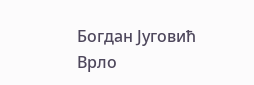Богдан Југовић
Врло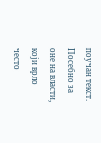поучан текст. Посебно за оне на власти, који врло често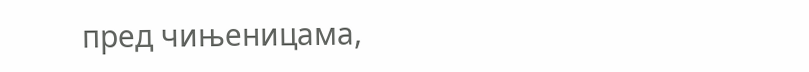пред чињеницама,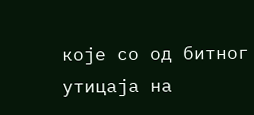које со од битног утицаја на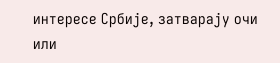интересе Србије, затварају очи или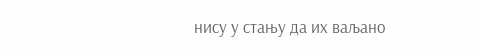нису у стању да их ваљано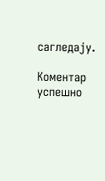сагледају.

Комeнтар успeшно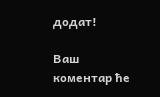додат!

Ваш комeнтар ћe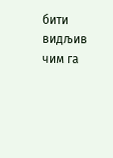бити видљив чим га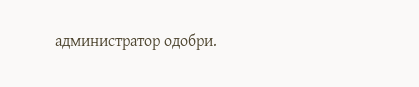администратор одобри.